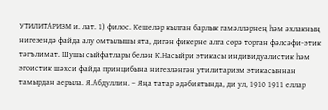УТИЛИТАРИЗМ и. лат. 1) филос. Кешеләр кылган барлык гамәлләрнең һәм әхлакның нигезендә файда алу омтылышы ята, дигән фикерне алга сөрә торган фәлсәфи-этик тәгълимат. Шушы сыйфатлары белән К.Насыйри этикасы индивидуалистик һәм эгоистик шәхси файда принцибына нигезләнгән утилитаризм этикасыннан тамырдан аерыла. Я.Абдуллин. – Яңа татар әдәбиятында, ди ул, 1910 1911 еллар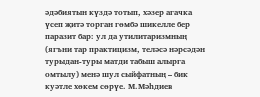әдәбиятын күздә тотып, хәзер агачка үсеп җитә торган гөмбә шикелле бер паразит бар: ул да утилитаризмның (ягъни тар практицизм, теләсә нәрсәдән турыдан-туры матди табыш алырга омтылу) менә шул сыйфатның – бик куәтле хөкем сөрүе. М.Мәһдиев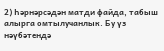2) Һәрнәрсәдән матди файда, табыш алырга омтылучанлык. Бу үз нәүбәтендә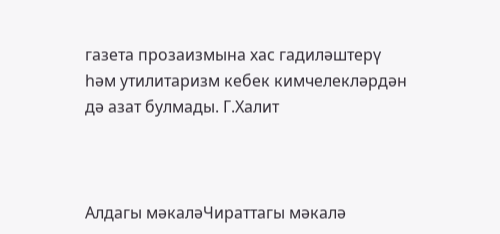газета прозаизмына хас гадиләштерү һәм утилитаризм кебек кимчелекләрдән дә азат булмады. Г.Халит



Алдагы мәкаләЧираттагы мәкалә